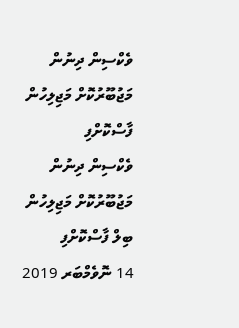ވެކްސިން ދިނުން މަޖުބޫރުކޮށް މަޖިލިހުން ފާސްކޮށްފި
ވެކްސިން ދިނުން މަޖުބޫރުކޮށް މަޖިލިހުން ބިލް ފާސްކޮށްފި
14 ނޮވެމްބަރ 2019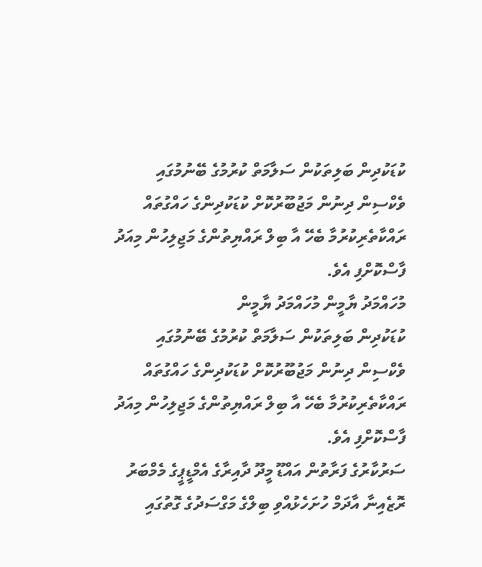ކުޑަކުދިން ބަލިތަކުން ސަލާމަތް ކުރުމުގެ ބޭނުމުގައި ވެކްސިން ދިނުން މަޖުބޫރުކޮށް ކުޑަކުދިންގެ ހައްގުތައް ރައްކާތެރިކުރުމާ ބެހޭ އާ ބިލް ރައްޔިތުންގެ މަޖިލިހުން މިއަދު ފާސްކޮށްފި އެވެ.
މުހައްމަދު ޔާމީން މުހައްމަދު ޔާމީން
ކުޑަކުދިން ބަލިތަކުން ސަލާމަތް ކުރުމުގެ ބޭނުމުގައި ވެކްސިން ދިނުން މަޖުބޫރުކޮށް ކުޑަކުދިންގެ ހައްގުތައް ރައްކާތެރިކުރުމާ ބެހޭ އާ ބިލް ރައްޔިތުންގެ މަޖިލިހުން މިއަދު ފާސްކޮށްފި އެވެ.
ސަރުކާރުގެ ފަރާތުން އައްޑޫ މީދޫ ދާއިރާގެ އެމްޑީޕީގެ މެމްބަރު ރޮޒެއިނާ އާދަމް ހުށަހެޅުއްވި ބިލްގެ މަގްސަދުގެ ގޮތުގައި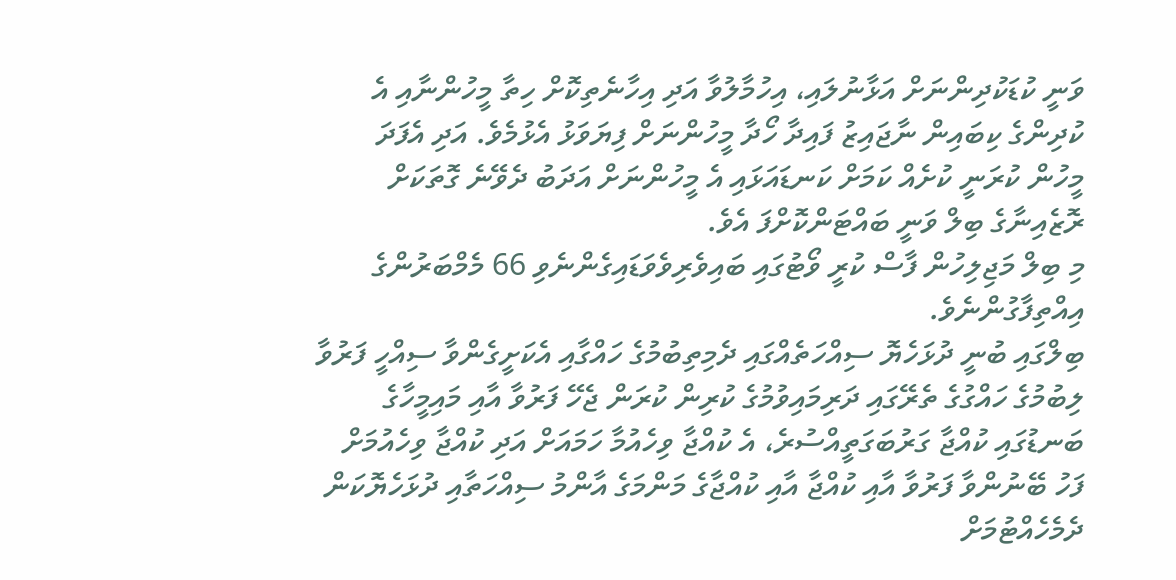ވަނީ ކުޑަކުދިންނަށް އަޅާނުލައި، އިހުމާލުވާ އަދި އިހާނެތިކޮށް ހިތާ މީހުންނާއި އެ ކުދިންގެ ކިބައިން ނާޖައިޒު ފައިދާ ހޯދާ މީހުންނަށް ފިޔަވަޅު އެޅުމެވެ. އަދި އެފަދަ މީހުން ކުރަނީ ކުށެއް ކަމަށް ކަނޑައަޅައި އެ މީހުންނަށް އަދަބު ދެވޭނެ ގޮތަކަށް ރޮޒެއިނާގެ ބިލް ވަނީ ބައްޓަންކޮށްފަ އެވެ.
މި ބިލް މަޖިލިހުން ފާސް ކުރީ ވޯޓުގައި ބައިވެރިވެވަޑައިގެންނެވި 66 މެމްބަރުންގެ އިއްތިފާގުންނެވެ.
ބިލްގައި ބުނީ ދުޅަހެޔޮ ސިއްހަތެއްގައި ދެމިތިބުމުގެ ހައްގާއި އެކަށީގެންވާ ސިއްހީ ފަރުވާ ލިބުމުގެ ހައްގުގެ ތެރޭގައި ދަރިމައިވުމުގެ ކުރިން ކުރަން ޖެހޭ ފަރުވާ އާއި މައިމީހާގެ ބަނޑުގައި ކުއްޖާ ގަރުބަގަތީއްސުރެ، އެ ކުއްޖާ ވިހެއުމާ ހަމައަށް އަދި ކުއްޖާ ވިހެއުމަށް ފަހު ބޭނުންވާ ފަރުވާ އާއި ކުއްޖާ އާއި ކުއްޖާގެ މަންމަގެ އާންމު ސިއްހަތާއި ދުޅަހެޔޮކަން ދެމެހެއްޓުމަށް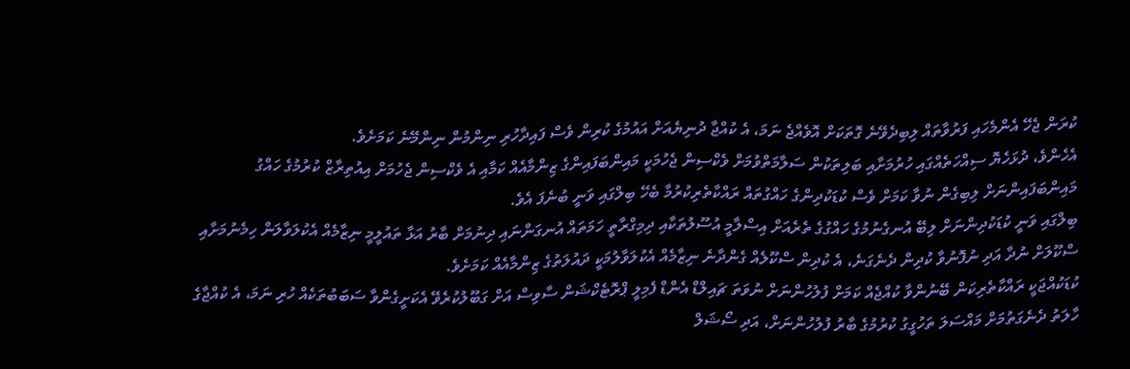ކުރަން ޖެހޭ އެންމެހައި ފަރުވާތައް ލިބިދެވޭނެ ގޮތަކަށް އޮވެއްޖެ ނަމަ، އެ ކުއްޖާ ދުނިޔެއަށް އައުމުގެ ކުރިން ވެސް ފައިދާހުރި ނިންމުން ނިންމޭނެ ކަމަށެވެ.
އެހެންވެ، ދުޅަހެޔޮ ސިއްހަތެއްގައި ހުރުމަށާއި ބަލިތަކުން ސަލާމަތްވުމަށް ވެކްސިން ޖެހުމަކީ މައިންބަފައިންގެ ޒިންމާއެއް ކަމާއި އެ ވެކްސިން ޖެހުމަށް އިއުތިރާޒް ކުރުމުގެ ހައްގު މައިންބަފައިންނަށް ލިބިގެން ނުވާ ކަމަށް ވެސް ކުޑަކުދިންގެ ހައްގުތައް ރައްކާތެރިކުރުމާ ބެހޭ ބިލްގައި ވަނީ ބުނެފަ އެވެ.
ބިލްގައި ވަނީ ކުޑަކުދިންނަށް ލިބޭ އުނގެނުމުގެ ހައްގުގެ ތެރެއަށް އިސްލާމީ އުސޫލުތަކާއި ދިމިގްރާތީ ހަމަތައް އުނގަންނައި ދިނުމަށް ބާރު އަޅާ ތައުލީމީ ނިޒާމެއް އެކުލަވާލަން ހިމެނުމަށާއި ސްކޫލަށް ނުދާ އަދި ނުފޮނުވާ ކުދިން ދެނެގަނެ، އެ ކުދިން ސްކޫލެއް ގެންދާނެ ނިޒާމެއް އެކުލަވާލުމަކީ ދައުލަތުގެ ޒިންމާއެއް ކަމަށެވެ.
ކުޑަކުއްޖަކީ ރައްކާތެރިކަން ބޭނުންވާ ކުއްޖެއް ކަމަށް ފުލުހުންނަށް ނުވަތަ ޗައިލްޑް އެންޑް ފެމިލީ ޕްރޮޓެކްޝަން ސާވިސް އަށް ގަބޫލުކުރެވޭ އެކަށީގެންވާ ސަބަބުތަކެއް ހުރި ނަމަ، އެ ކުއްޖާގެ ހާލަތު ދެނެގަތުމަށް މައްސަލަ ތަހުގީގު ކުރުމުގެ ބާރު ފުލުހުންނަށް، އަދި ސޯޝަލް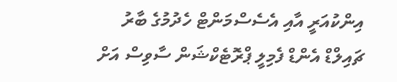އިންކުއަރީ އާއި އެސެސްމަންޓް ހެދުމުގެ ބާރު ޗައިލްޑް އެންޑް ފެމިލީ ޕްރޮޓެކްޝަން ސާވިސް އަށް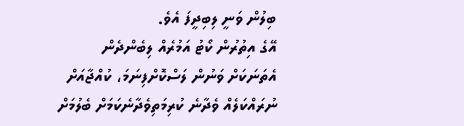ބިލުން ވަނީ ލިބިދީފަ އެވެ.
އޭގެ އިތުރުން ކޯޓު އަމުރެއް ލިބެންދެން އެތަނަކަށް ވަނުން ލަސްކޮށްފިނަމަ، ކުއްޖާއަށް ނުރައްކަލެއް ވެދާނެ ކުރިމަތިވެދާނެކަމަށް ބެލުމަށް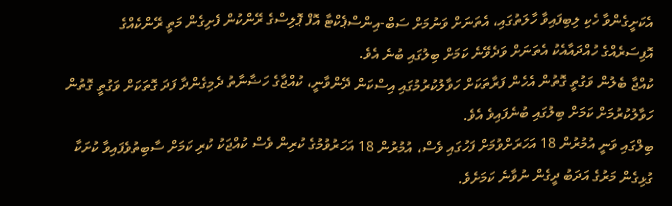އެކަށީގެންވާ ހެކި ލިބިފައިވާ ހާލަތުގައި، އެތަނަށް ވަނުމަށް ސަބް-އިންސްޕެކްޓާ އޮފް ޕޮލިސްގެ ރޭންކުން ފެށިގެން މަތީ ރޭންކެއްގެ އޮފިސަރެއްގެ ހުއްދައާއެކު އެތަނަށް ވަދެވޭނެ ކަމަށް ބިލުގައި ބުނެ އެވެ.
ކުއްޖާ ބެލުން ވަގުތީ ގޮތުން އެހެން ފަރާތަކަށް ހަވާލުކުރުމުގައި އިސްކަން ދޭންވާނީ، ކުއްޖާގެ ހަޟާނާތު ދެމިގެންދާ ފަދަ ގޮތަކަށް ވަގުތީ ގޮތުން ހަވާލުކުރުމަށް ކަމަށް ބިލުގައި ބުނެފައިވެ އެވެ.
ބިލްގައި ވަނީ އުމުރުން 18 އަހަރަށްވުމަށް ފަހުގައި ވެސް، އުމުރުން 18 އަހަރުވުމުގެ ކުރިން ވެސް ކުއްޖަކު ކުރި ކަމަށް ސާބިތުވެފައިވާ ކުށަކާ ގުޅިގެން މަރުގެ އަދަބު ދީގެން ނުވާނެ ކަމަށެވެ.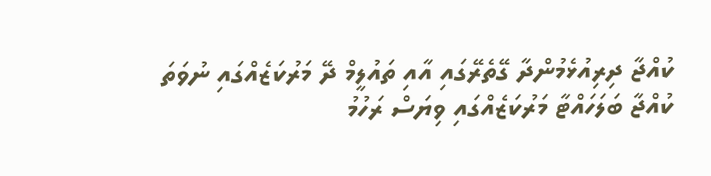ކުއްޖާ ދިރިއުޅެމުންދާ ގޭތެރޭގައި އާއި ތައުލީމް ދޭ މަރުކަޒެއްގައި ނުވަތަ ކުއްޖާ ބަލަހައްޓާ މަރުކަޒެއްގައި ވިޔަސް ރަހުމު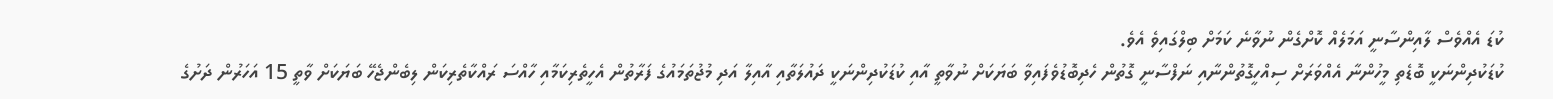ކުޑަ އެއްވެސް ލާއިންސާނީ އަމަލެއް ކޮށްގެން ނުވާނެ ކަމަށް ބިލްގައިވެ އެވެ.
ކުޑަކުދިންނަކީ ބޮޑެތި މީހުންނާ އެއްވަރަށް ސިއްހީގޮތުންނާއި ނަފްސާނީ ގޮތުން ހެދިބޮޑުވެފައިވާ ބަޔަކަށް ނުވާތީ އާއި ކުޑަކުދިންނަކީ ދައުލަތާއި އާއިލާ އަދި މުޖުތަމައުގެ ފަރާތުން އެހީތެރިކަމާއި ހާއްސަ ރައްކާތެރިކަން ލިބެންޖެހޭ ބަޔަކަށް ވާތީ 15 އަހަރުން ދަށުގެ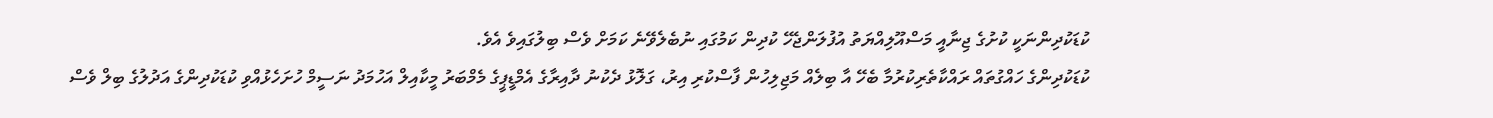ކުޑަކުދިންނަކީ ކުށުގެ ޖިނާއީ މަސްއޫލިއްޔަތު އުފުލަންޖެހޭ ކުދިން ކަމުގައި ނުބެލެވޭނެ ކަމަށް ވެސް ބިލުގައިވެ އެވެ.
ކުޑަކުދިންގެ ހައްގުތައް ރައްކާތެރިކުރުމާ ބެހޭ އާ ބިލެއް މަޖިލިހުން ފާސްކުރި އިރު، ގަލޮޅު ދެކުނު ދާއިރާގެ އެމްޑީޕީގެ މެމްބަރު މީކާއިލް އަހުމަދު ނަސީމް ހުށަހެޅުއްވި ކުޑަކުދިންގެ އަދުލުގެ ބިލް ވެސް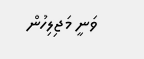ވަނީ މަޖިލިހުން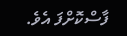ފާސްކޮށްފަ އެވެ.